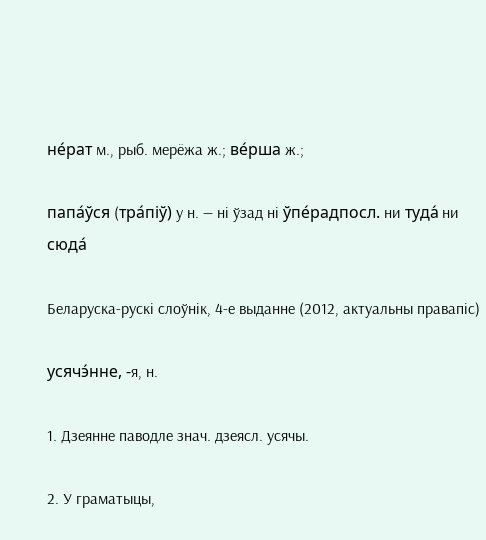не́рат м., рыб. мерёжа ж.; ве́рша ж.;

папа́ўся (тра́піў) у н. — ні ўзад ні ўпе́радпосл. ни туда́ ни сюда́

Беларуска-рускі слоўнік, 4-е выданне (2012, актуальны правапіс)

усячэ́нне, ‑я, н.

1. Дзеянне паводле знач. дзеясл. усячы.

2. У граматыцы,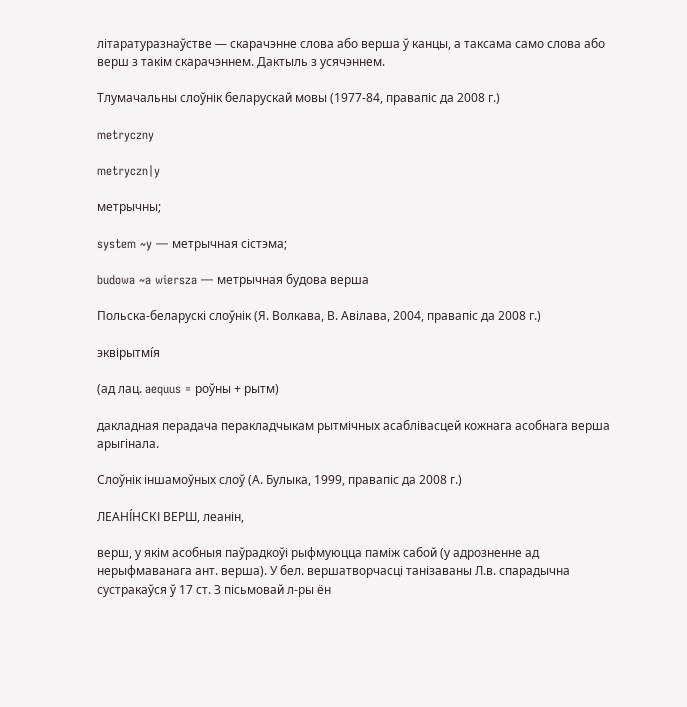літаратуразнаўстве — скарачэнне слова або верша ў канцы, а таксама само слова або верш з такім скарачэннем. Дактыль з усячэннем.

Тлумачальны слоўнік беларускай мовы (1977-84, правапіс да 2008 г.)

metryczny

metryczn|y

метрычны;

system ~y — метрычная сістэма;

budowa ~a wiersza — метрычная будова верша

Польска-беларускі слоўнік (Я. Волкава, В. Авілава, 2004, правапіс да 2008 г.)

эквірытмі́я

(ад лац. aequus = роўны + рытм)

дакладная перадача перакладчыкам рытмічных асаблівасцей кожнага асобнага верша арыгінала.

Слоўнік іншамоўных слоў (А. Булыка, 1999, правапіс да 2008 г.)

ЛЕАНІ́НСКІ ВЕРШ, леанін,

верш, у якім асобныя паўрадкоўі рыфмуюцца паміж сабой (у адрозненне ад нерыфмаванага ант. верша). У бел. вершатворчасці танізаваны Л.в. спарадычна сустракаўся ў 17 ст. З пісьмовай л-ры ён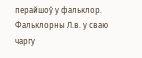перайшоў у фальклор. Фальклорны Л.в. у сваю чаргу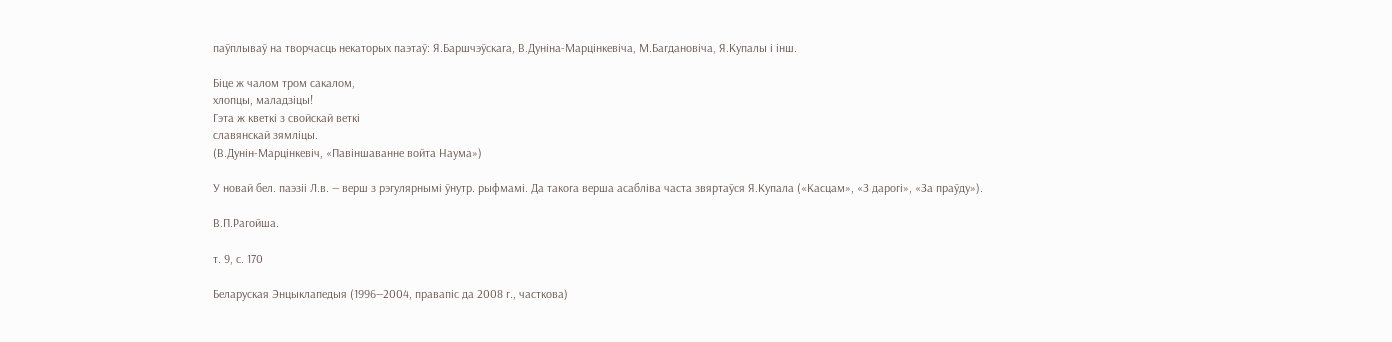паўплываў на творчасць некаторых паэтаў: Я.Баршчэўскага, В.Дуніна-Марцінкевіча, М.Багдановіча, Я.Купалы і інш.

Біце ж чалом тром сакалом,
хлопцы, маладзіцы!
Гэта ж кветкі з свойскай веткі
славянскай зямліцы.
(В.Дунін-Марцінкевіч, «Павіншаванне войта Наума»)

У новай бел. паэзіі Л.в. — верш з рэгулярнымі ўнутр. рыфмамі. Да такога верша асабліва часта звяртаўся Я.Купала («Касцам», «З дарогі», «За праўду»).

В.П.Рагойша.

т. 9, с. 170

Беларуская Энцыклапедыя (1996—2004, правапіс да 2008 г., часткова)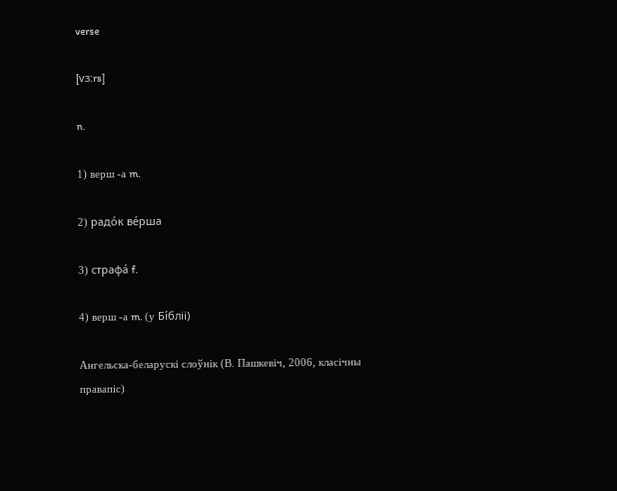verse

[vɜ:rs]

n.

1) верш -а m.

2) радо́к ве́рша

3) страфа́ f.

4) верш -а m. (у Бі́бліі)

Ангельска-беларускі слоўнік (В. Пашкевіч, 2006, класічны правапіс)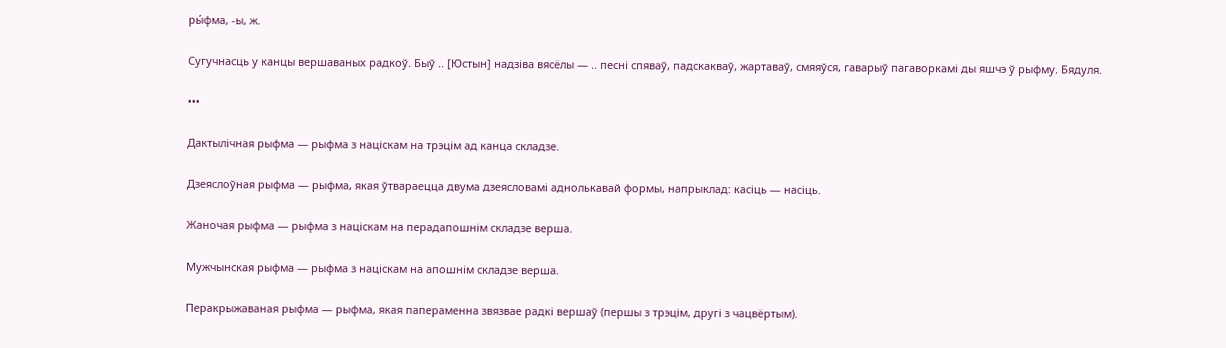ры́фма, ‑ы, ж.

Сугучнасць у канцы вершаваных радкоў. Быў .. [Юстын] надзіва вясёлы — .. песні спяваў, падскакваў, жартаваў, смяяўся, гаварыў пагаворкамі ды яшчэ ў рыфму. Бядуля.

•••

Дактылічная рыфма — рыфма з націскам на трэцім ад канца складзе.

Дзеяслоўная рыфма — рыфма, якая ўтвараецца двума дзеясловамі аднолькавай формы, напрыклад: касіць — насіць.

Жаночая рыфма — рыфма з націскам на перадапошнім складзе верша.

Мужчынская рыфма — рыфма з націскам на апошнім складзе верша.

Перакрыжаваная рыфма — рыфма, якая папераменна звязвае радкі вершаў (першы з трэцім, другі з чацвёртым).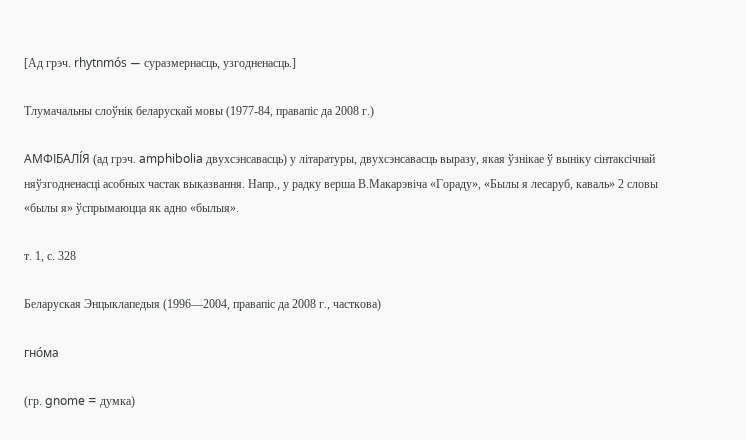[Ад грэч. rhytnmós — суразмернасць, узгодненасць.]

Тлумачальны слоўнік беларускай мовы (1977-84, правапіс да 2008 г.)

АМФІБАЛІ́Я (ад грэч. amphibolia двухсэнсавасць) у літаратуры, двухсэнсавасць выразу, якая ўзнікае ў выніку сінтаксічнай няўзгодненасці асобных частак выказвання. Напр., у радку верша В.Макарэвіча «Гораду», «Былы я лесаруб, каваль» 2 словы «былы я» ўспрымаюцца як адно «былыя».

т. 1, с. 328

Беларуская Энцыклапедыя (1996—2004, правапіс да 2008 г., часткова)

гно́ма

(гр. gnome = думка)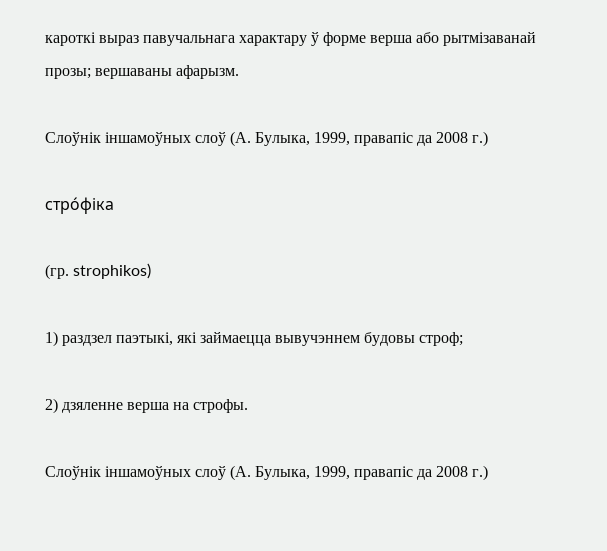кароткі выраз павучальнага характару ў форме верша або рытмізаванай прозы; вершаваны афарызм.

Слоўнік іншамоўных слоў (А. Булыка, 1999, правапіс да 2008 г.)

стро́фіка

(гр. strophikos)

1) раздзел паэтыкі, які займаецца вывучэннем будовы строф;

2) дзяленне верша на строфы.

Слоўнік іншамоўных слоў (А. Булыка, 1999, правапіс да 2008 г.)